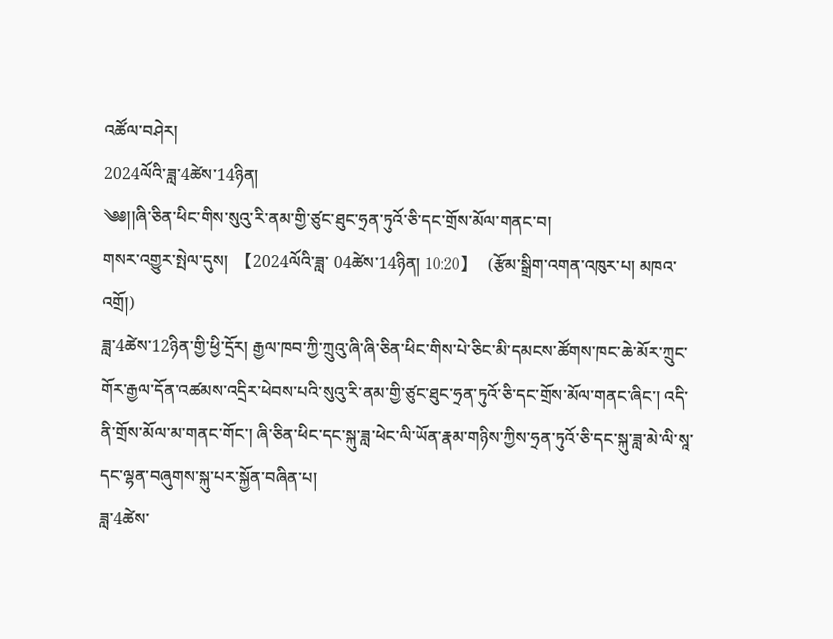འཚོལ་བཤེར།
2024ལོའི་ཟླ་4ཚེས་14ཉིན།
༄༅།།ཞི་ཅིན་ཕིང་གིས་སུའུ་རི་ནམ་གྱི་ཙུང་ཐུང་ཧྲན་ཏུའོ་ཅི་དང་གྲོས་མོལ་གནང་བ།
གསར་འགྱུར་སྤེལ་དུས།  【2024ལོའི་ཟླ་ 04ཚེས་14ཉིན། 10:20】   (རྩོམ་སྒྲིག་འགན་འཁུར་པ། མཁའ་འགྲོ།)
ཟླ་4ཚེས་12ཉིན་གྱི་ཕྱི་དྲོར། རྒྱལ་ཁབ་ཀྱི་ཀྲུའུ་ཞི་ཞི་ཅིན་ཕིང་གིས་པེ་ཅིང་མི་དམངས་ཚོགས་ཁང་ཆེ་མོར་ཀྲུང་གོར་རྒྱལ་དོན་འཚམས་འདྲིར་ཕེབས་པའི་སུའུ་རི་ནམ་གྱི་ཙུང་ཐུང་ཧྲན་ཏུའོ་ཅི་དང་གྲོས་མོལ་གནང་ཞིང་། འདི་ནི་གྲོས་མོལ་མ་གནང་གོང་། ཞི་ཅིན་ཕིང་དང་སྐུ་ཟླ་ཕེང་ལི་ཡོན་རྣམ་གཉིས་ཀྱིས་ཧྲན་ཏུའོ་ཅི་དང་སྐུ་ཟླ་མེ་ལི་སཱ་དང་ལྷན་བཞུགས་སྐུ་པར་སྐྱོན་བཞིན་པ།
ཟླ་4ཚེས་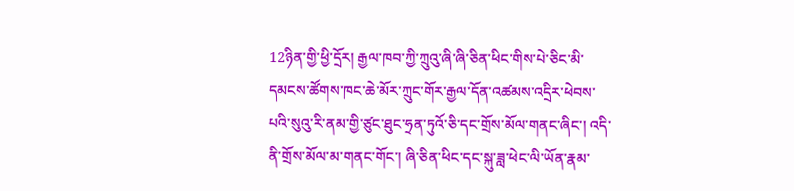12ཉིན་གྱི་ཕྱི་དྲོར། རྒྱལ་ཁབ་ཀྱི་ཀྲུའུ་ཞི་ཞི་ཅིན་ཕིང་གིས་པེ་ཅིང་མི་དམངས་ཚོགས་ཁང་ཆེ་མོར་ཀྲུང་གོར་རྒྱལ་དོན་འཚམས་འདྲིར་ཕེབས་པའི་སུའུ་རི་ནམ་གྱི་ཙུང་ཐུང་ཧྲན་ཏུའོ་ཅི་དང་གྲོས་མོལ་གནང་ཞིང་། འདི་ནི་གྲོས་མོལ་མ་གནང་གོང་། ཞི་ཅིན་ཕིང་དང་སྐུ་ཟླ་ཕེང་ལི་ཡོན་རྣམ་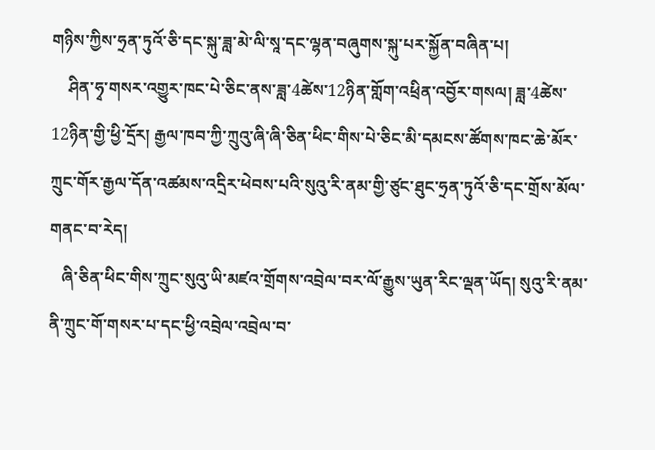གཉིས་ཀྱིས་ཧྲན་ཏུའོ་ཅི་དང་སྐུ་ཟླ་མེ་ལི་སཱ་དང་ལྷན་བཞུགས་སྐུ་པར་སྐྱོན་བཞིན་པ།
    ཤིན་ཧྭ་གསར་འགྱུར་ཁང་པེ་ཅིང་ནས་ཟླ་4ཚེས་12ཉིན་གློག་འཕྲིན་འབྱོར་གསལ། ཟླ་4ཚེས་12ཉིན་གྱི་ཕྱི་དྲོར། རྒྱལ་ཁབ་ཀྱི་ཀྲུའུ་ཞི་ཞི་ཅིན་ཕིང་གིས་པེ་ཅིང་མི་དམངས་ཚོགས་ཁང་ཆེ་མོར་ཀྲུང་གོར་རྒྱལ་དོན་འཚམས་འདྲིར་ཕེབས་པའི་སུའུ་རི་ནམ་གྱི་ཙུང་ཐུང་ཧྲན་ཏུའོ་ཅི་དང་གྲོས་མོལ་གནང་བ་རེད།
   ཞི་ཅིན་ཕིང་གིས་ཀྲུང་སུའུ་ཡི་མཛའ་གྲོགས་འབྲེལ་བར་ལོ་རྒྱུས་ཡུན་རིང་ལྡན་ཡོད། སུའུ་རི་ནམ་ནི་ཀྲུང་གོ་གསར་པ་དང་ཕྱི་འབྲེལ་འབྲེལ་བ་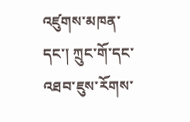འཛུགས་མཁན་དང་། ཀྲུང་གོ་དང་འཐབ་ཇུས་རོགས་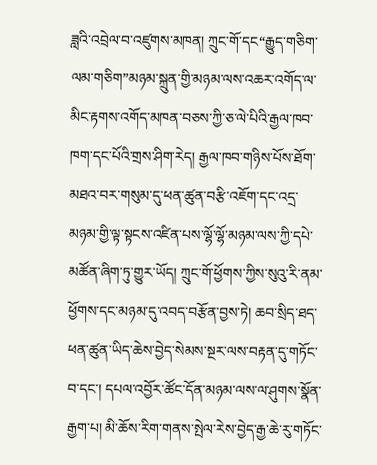ཟླའི་འབྲེལ་བ་འཛུགས་མཁན། ཀྲུང་གོ་དང“རྒྱུད་གཅིག་ལམ་གཅིག”མཉམ་སྐྲུན་གྱི་མཉམ་ལས་འཆར་འགོད་ལ་མིང་རྟགས་འགོད་མཁན་བཅས་ཀྱི་ཅ་ལེ་པིའི་རྒྱལ་ཁབ་ཁག་དང་པོའི་གྲས་ཤིག་རེད། རྒྱལ་ཁབ་གཉིས་པོས་ཐོག་མཐའ་བར་གསུམ་དུ་ཕན་ཚུན་བརྩི་འཇོག་དང་འདྲ་མཉམ་གྱི་ལྟ་སྟངས་འཛིན་པས་ལྷོ་ལྷོ་མཉམ་ལས་ཀྱི་དཔེ་མཚོན་ཞིག་ཏུ་གྱུར་ཡོད། ཀྲུང་གོ་ཕྱོགས་ཀྱིས་སུའུ་རི་ནམ་ཕྱོགས་དང་མཉམ་དུ་འབད་བརྩོན་བྱས་ཏེ། ཆབ་སྲིད་ཐད་ཕན་ཚུན་ཡིད་ཆེས་བྱེད་སེམས་སྔར་ལས་བརྟན་དུ་གཏོང་བ་དང་། དཔལ་འབྱོར་ཚོང་དོན་མཉམ་ལས་ལ་ཤུགས་སྣོན་རྒྱག་པ། མི་ཆོས་རིག་གནས་སྤེལ་རེས་བྱེད་རྒྱ་ཆེ་རུ་གཏོང་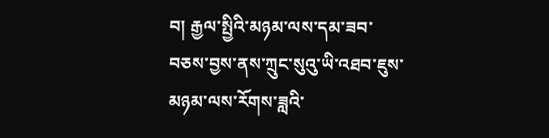བ། རྒྱལ་སྤྱིའི་མཉམ་ལས་དམ་ཟབ་བཅས་བྱས་ནས་ཀྲུང་སུའུ་ཡི་འཐབ་ཇུས་མཉམ་ལས་རོགས་ཟླའི་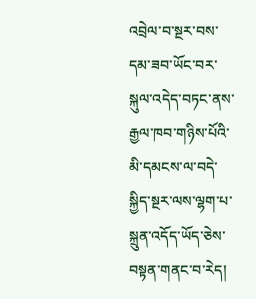འབྲེལ་བ་སྔར་བས་དམ་ཟབ་ཡོང་བར་སྐུལ་འདེད་བཏང་ནས་རྒྱལ་ཁབ་གཉིས་པོའི་མི་དམངས་ལ་བདེ་སྐྱིད་སྔར་ལས་ལྷག་པ་སྐྲུན་འདོད་ཡོད་ཅེས་བསྟན་གནང་བ་རེད།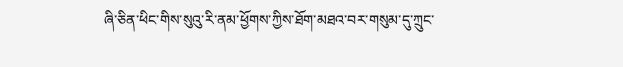ཞི་ཅིན་ཕིང་གིས་སུའུ་རི་ནམ་ཕྱོགས་ཀྱིས་ཐོག་མཐའ་བར་གསུམ་དུ་ཀྲུང་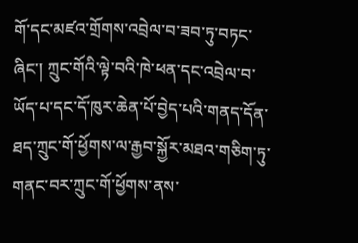གོ་དང་མཛའ་གྲོགས་འབྲེལ་བ་ཟབ་ཏུ་བཏང་ཞིང་། ཀྲུང་གོའི་ལྟེ་བའི་ཁེ་ཕན་དང་འབྲེལ་བ་ཡོད་པ་དང་དོ་ཁུར་ཆེན་པོ་བྱེད་པའི་གནད་དོན་ཐད་ཀྲུང་གོ་ཕྱོགས་ལ་རྒྱབ་སྐྱོར་མཐའ་གཅིག་ཏུ་གནང་བར་ཀྲུང་གོ་ཕྱོགས་ནས་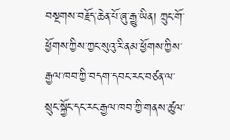བསྔགས་བརྗོད་ཆེན་པོ་ཞུ་རྒྱུ་ཡིན། ཀྲུང་གོ་ཕྱོགས་ཀྱིས་ཀྱང་སུའུ་རི་ནམ་ཕྱོགས་ཀྱིས་རྒྱལ་ཁབ་ཀྱི་བདག་དབང་རང་བཙན་ལ་སྲུང་སྐྱོང་དང་རང་རྒྱལ་ཁབ་ཀྱི་གནས་ཚུལ་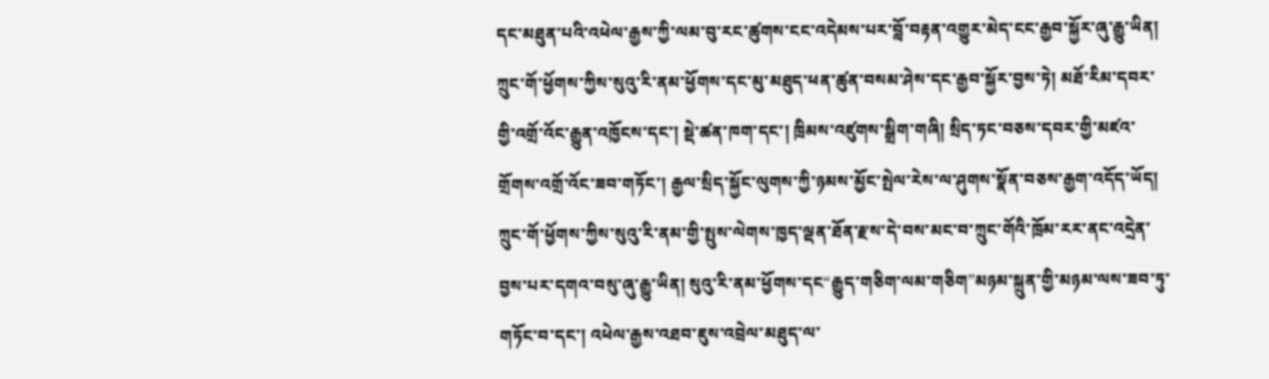དང་མཐུན་པའི་འཕེལ་རྒྱས་ཀྱི་ལམ་བུ་རང་ཚུགས་ངང་འདེམས་པར་བློ་བརྟན་འགྱུར་མེད་ངང་རྒྱབ་སྐྱོར་ཞུ་རྒྱུ་ཡིན། ཀྲུང་གོ་ཕྱོགས་ཀྱིས་སུའུ་རི་ནམ་ཕྱོགས་དང་མུ་མཐུད་ཕན་ཚུན་བསམ་ཤེས་དང་རྒྱབ་སྐྱོར་བྱས་ཏེ། མཐོ་རིམ་དབར་གྱི་འགྲོ་འོང་རྒྱུན་འཁྱོངས་དང་། སྡེ་ཚན་ཁག་དང་། ཁྲིམས་འཛུགས་སྒྲིག་གཞི། སྲིད་ཏང་བཅས་དབར་གྱི་མཛའ་གྲོགས་འགྲོ་འོང་ཟབ་གཏོང་། རྒྱལ་སྲིད་སྐྱོང་ལུགས་ཀྱི་ཉམས་མྱོང་སྤེལ་རེས་ལ་ཤུགས་སྣོན་བཅས་རྒྱག་འདོད་ཡོད། ཀྲུང་གོ་ཕྱོགས་ཀྱིས་སུའུ་རི་ནམ་གྱི་སྤུས་ལེགས་ཁྱད་ལྡན་ཐོན་རྫས་དེ་བས་མང་བ་ཀྲུང་གོའི་ཁྲོམ་རར་ནང་འདྲེན་བྱས་པར་དགའ་བསུ་ཞུ་རྒྱུ་ཡིན། སུའུ་རི་ནམ་ཕྱོགས་དང“རྒྱུད་གཅིག་ལམ་གཅིག”མཉམ་སྐྲུན་གྱི་མཉམ་ལས་ཟབ་ཏུ་གཏོང་བ་དང་། འཕེལ་རྒྱས་འཐབ་ཇུས་འབྲེལ་མཐུད་ལ་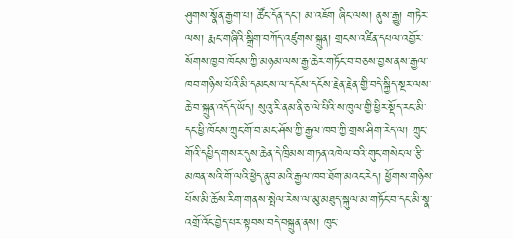ཤུགས་སྣོན་རྒྱག་པ། ཚོང་དོན་དང་། མ་འཇོག ཞིང་ལས། ནུས་རྒྱུ། གཏེར་ལས། རྨང་གཞིའི་སྒྲིག་བཀོད་འཛུགས་སྐྲུན། གྲངས་འཛིན་དཔལ་འབྱོར་སོགས་ཁྱབ་ཁོངས་ཀྱི་མཉམ་ལས་རྒྱ་ཆེར་གཏོང་བ་བཅས་བྱས་ནས་རྒྱལ་ཁབ་གཉིས་པོའི་མི་དམངས་ལ་དངོས་དངོས་རྗེན་རྗེན་གྱི་བདེ་སྐྱིད་སྔར་ལས་ཆེ་བ་སྐྲུན་འདོད་ཡོད། སུའུ་རི་ནམ་ནི་ཅ་ལེ་པིའི་ས་ཁུལ་གྱི་ཕྱིར་སྡོད་རང་མི་དང་ཕྱི་ཁོངས་ཀྲུང་གོ་བ་མང་ཤོས་ཀྱི་རྒྱལ་ཁབ་ཀྱི་གྲས་ཤིག་རེད་ལ། ཀྲུང་གོའི་དཔྱིད་གསར་དུས་ཆེན་དེ་ཁྲིམས་གཏན་འཁེལ་བའི་གུང་གསེང་ལ་རྩི་མཁན་སའི་གོ་ལའི་ཕྱེད་ནུབ་མའི་རྒྱལ་ཁབ་ཐོག་མའང་རེད། ཕྱོགས་གཉིས་པོས་མི་ཆོས་རིག་གནས་སྤེལ་རེས་ལ་མུ་མཐུད་སྐུལ་མ་གཏོང་བ་དང་མི་སྣ་འགྲོ་འོང་བྱེད་པར་སྟབས་བདེ་བསྐྲུན་ནས། ཁུང་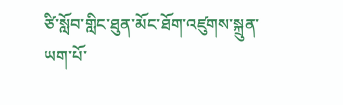ཙི་སློབ་གླིང་ཐུན་མོང་ཐོག་འཛུགས་སྐྲུན་ཡག་པོ་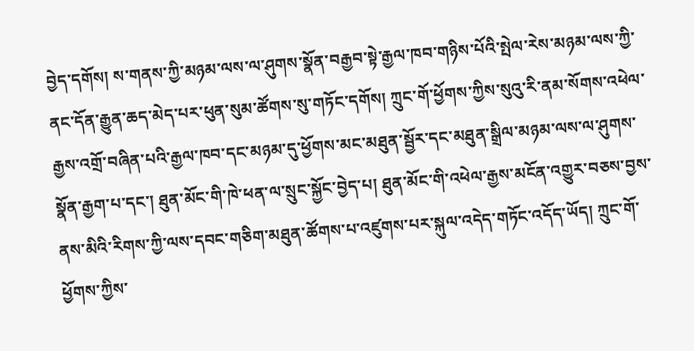བྱེད་དགོས། ས་གནས་ཀྱི་མཉམ་ལས་ལ་ཤུགས་སྣོན་བརྒྱབ་སྟེ་རྒྱལ་ཁབ་གཉིས་པོའི་སྤེལ་རེས་མཉམ་ལས་ཀྱི་ནང་དོན་རྒྱུན་ཆད་མེད་པར་ཕུན་སུམ་ཚོགས་སུ་གཏོང་དགོས། ཀྲུང་གོ་ཕྱོགས་ཀྱིས་སུའུ་རི་ནམ་སོགས་འཕེལ་རྒྱས་འགྲོ་བཞིན་པའི་རྒྱལ་ཁབ་དང་མཉམ་དུ་ཕྱོགས་མང་མཐུན་སྦྱོར་དང་མཐུན་སྒྲིལ་མཉམ་ལས་ལ་ཤུགས་སྣོན་རྒྱག་པ་དང་། ཐུན་མོང་གི་ཁེ་ཕན་ལ་སྲུང་སྐྱོང་བྱེད་པ། ཐུན་མོང་གི་འཕེལ་རྒྱས་མངོན་འགྱུར་བཅས་བྱས་ནས་མིའི་རིགས་ཀྱི་ལས་དབང་གཅིག་མཐུན་ཚོགས་པ་འཛུགས་པར་སྐུལ་འདེད་གཏོང་འདོད་ཡོད། ཀྲུང་གོ་ཕྱོགས་ཀྱིས་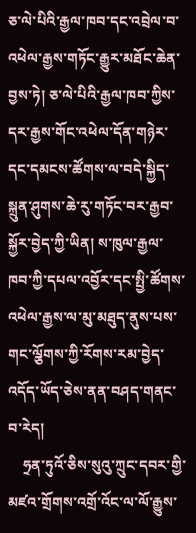ཅ་ལེ་པིའི་རྒྱལ་ཁབ་དང་འབྲེལ་བ་འཕེལ་རྒྱས་གཏོང་རྒྱུར་མཐོང་ཆེན་བྱས་ཏེ། ཅ་ལེ་པིའི་རྒྱལ་ཁབ་ཀྱིས་དར་རྒྱས་གོང་འཕེལ་དོན་གཉེར་དང་དམངས་ཚོགས་ལ་བདེ་སྐྱིད་སྐྲུན་ཤུགས་ཆེ་རུ་གཏོང་བར་རྒྱབ་སྐྱོར་བྱེད་ཀྱི་ཡིན། ས་ཁུལ་རྒྱལ་ཁབ་ཀྱི་དཔལ་འབྱོར་དང་སྤྱི་ཚོགས་འཕེལ་རྒྱས་ལ་མུ་མཐུད་ནུས་པས་གང་ལྕོགས་ཀྱི་རོགས་རམ་བྱེད་འདོད་ཡོད་ཅེས་ནན་བཤད་གནང་བ་རེད།
    ཧྲན་ཏུའོ་ཅིས་སུའུ་ཀྲུང་དབར་གྱི་མཛའ་གྲོགས་འགྲོ་འོང་ལ་ལོ་རྒྱུས་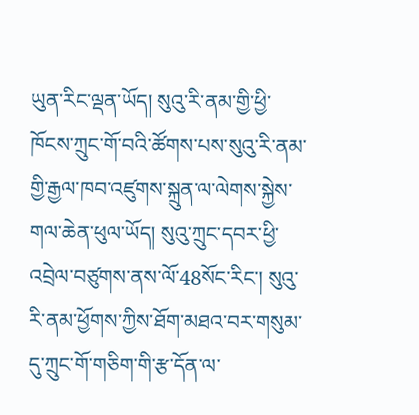ཡུན་རིང་ལྡན་ཡོད། སུའུ་རི་ནམ་གྱི་ཕྱི་ཁོངས་ཀྲུང་གོ་བའི་ཚོགས་པས་སུའུ་རི་ནམ་གྱི་རྒྱལ་ཁབ་འཛུགས་སྐྲུན་ལ་ལེགས་སྐྱེས་གལ་ཆེན་ཕུལ་ཡོད། སུའུ་ཀྲུང་དབར་ཕྱི་འབྲེལ་བཙུགས་ནས་ལོ་48སོང་རིང་། སུའུ་རི་ནམ་ཕྱོགས་ཀྱིས་ཐོག་མཐའ་བར་གསུམ་དུ་ཀྲུང་གོ་གཅིག་གི་རྩ་དོན་ལ་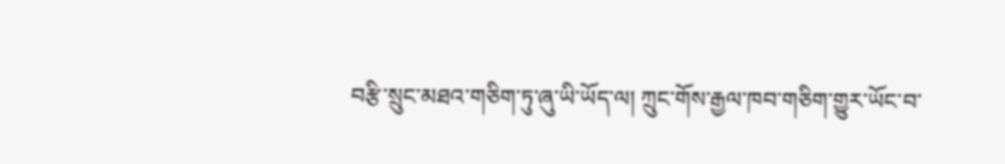བརྩི་སྲུང་མཐའ་གཅིག་ཏུ་ཞུ་ཡི་ཡོད་ལ། ཀྲུང་གོས་རྒྱལ་ཁབ་གཅིག་གྱུར་ཡོང་བ་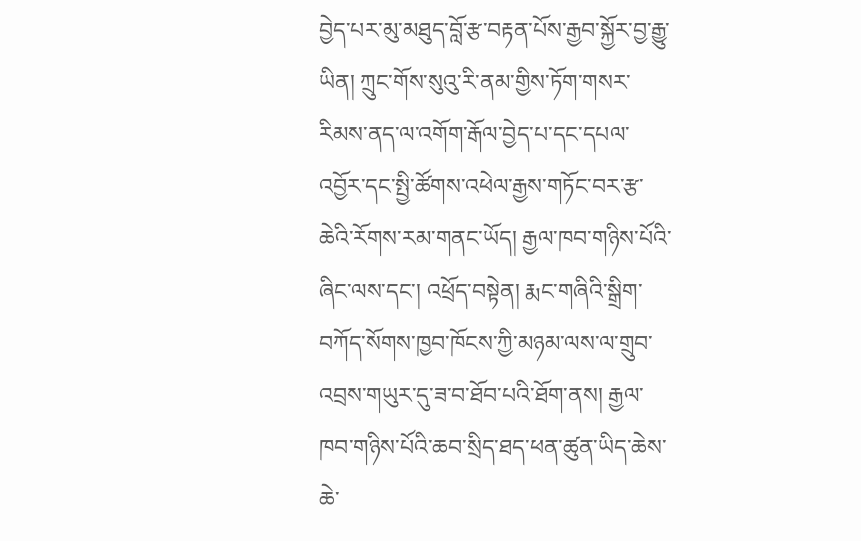བྱེད་པར་མུ་མཐུད་བློ་རྩ་བརྟན་པོས་རྒྱབ་སྐྱོར་བྱ་རྒྱུ་ཡིན། ཀྲུང་གོས་སུའུ་རི་ནམ་གྱིས་ཏོག་གསར་རིམས་ནད་ལ་འགོག་རྒོལ་བྱེད་པ་དང་དཔལ་འབྱོར་དང་སྤྱི་ཚོགས་འཕེལ་རྒྱས་གཏོང་བར་རྩ་ཆེའི་རོགས་རམ་གནང་ཡོད། རྒྱལ་ཁབ་གཉིས་པོའི་ཞིང་ལས་དང་། འཕྲོད་བསྟེན། རྨང་གཞིའི་སྒྲིག་བཀོད་སོགས་ཁྱབ་ཁོངས་ཀྱི་མཉམ་ལས་ལ་གྲུབ་འབྲས་གཡུར་དུ་ཟ་བ་ཐོབ་པའི་ཐོག་ནས། རྒྱལ་ཁབ་གཉིས་པོའི་ཆབ་སྲིད་ཐད་ཕན་ཚུན་ཡིད་ཆེས་ཆེ་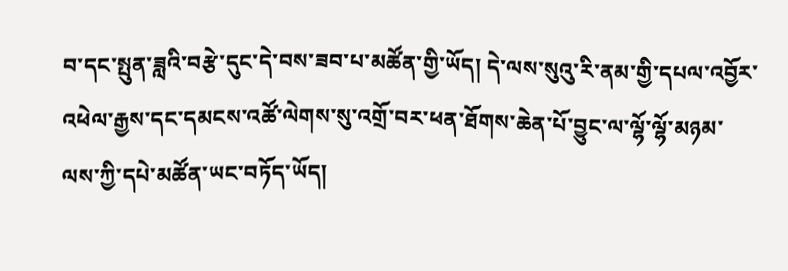བ་དང་སྤུན་ཟླའི་བརྩེ་དུང་དེ་བས་ཟབ་པ་མཚོན་གྱི་ཡོད། དེ་ལས་སུའུ་རི་ནམ་གྱི་དཔལ་འབྱོར་འཕེལ་རྒྱས་དང་དམངས་འཚོ་ལེགས་སུ་འགྲོ་བར་ཕན་ཐོགས་ཆེན་པོ་བྱུང་ལ་ལྷོ་ལྷོ་མཉམ་ལས་ཀྱི་དཔེ་མཚོན་ཡང་བཏོད་ཡོད།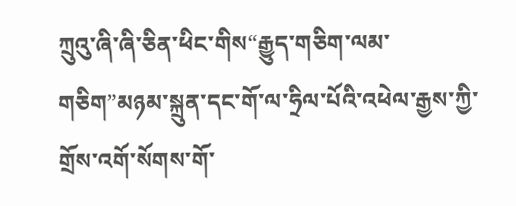ཀྲུའུ་ཞི་ཞི་ཅིན་ཕིང་གིས“རྒྱུད་གཅིག་ལམ་གཅིག”མཉམ་སྐྲུན་དང་གོ་ལ་ཧྲིལ་པོའི་འཕེལ་རྒྱས་ཀྱི་གྲོས་འགོ་སོགས་གོ་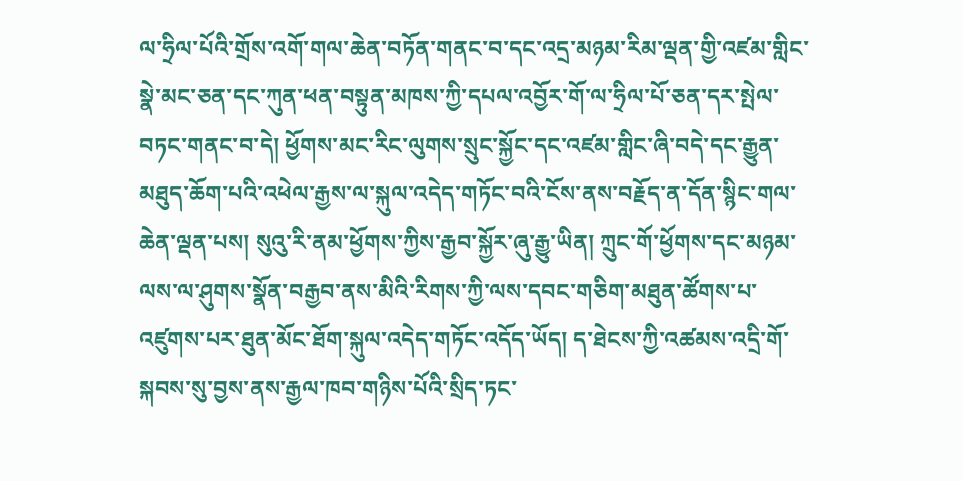ལ་ཧྲིལ་པོའི་གྲོས་འགོ་གལ་ཆེན་བཏོན་གནང་བ་དང་འདྲ་མཉམ་རིམ་ལྡན་གྱི་འཛམ་གླིང་སྣེ་མང་ཅན་དང་ཀུན་ཕན་བསྟུན་མཁས་ཀྱི་དཔལ་འབྱོར་གོ་ལ་ཧྲིལ་པོ་ཅན་དར་སྤེལ་བཏང་གནང་བ་དེ། ཕྱོགས་མང་རིང་ལུགས་སྲུང་སྐྱོང་དང་འཛམ་གླིང་ཞི་བདེ་དང་རྒྱུན་མཐུད་ཆོག་པའི་འཕེལ་རྒྱས་ལ་སྐུལ་འདེད་གཏོང་བའི་ངོས་ནས་བརྗོད་ན་དོན་སྙིང་གལ་ཆེན་ལྡན་པས། སུའུ་རི་ནམ་ཕྱོགས་ཀྱིས་རྒྱབ་སྐྱོར་ཞུ་རྒྱུ་ཡིན། ཀྲུང་གོ་ཕྱོགས་དང་མཉམ་ལས་ལ་ཤུགས་སྣོན་བརྒྱབ་ནས་མིའི་རིགས་ཀྱི་ལས་དབང་གཅིག་མཐུན་ཚོགས་པ་འཛུགས་པར་ཐུན་མོང་ཐོག་སྐུལ་འདེད་གཏོང་འདོད་ཡོད། ད་ཐེངས་ཀྱི་འཚམས་འདྲི་གོ་སྐབས་སུ་བྱས་ནས་རྒྱལ་ཁབ་གཉིས་པོའི་སྲིད་ཏང་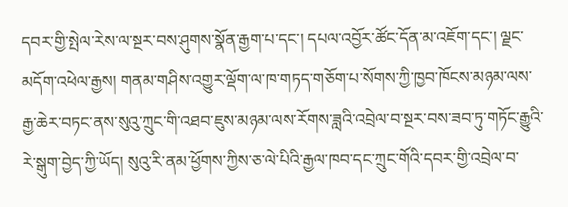དབར་གྱི་སྤེལ་རེས་ལ་སྔར་བས་ཤུགས་སྣོན་རྒྱག་པ་དང་། དཔལ་འབྱོར་ཚོང་དོན་མ་འཇོག་དང་། ལྗང་མདོག་འཕེལ་རྒྱས། གནམ་གཤིས་འགྱུར་ལྡོག་ལ་ཁ་གཏད་གཅོག་པ་སོགས་ཀྱི་ཁྱབ་ཁོངས་མཉམ་ལས་རྒྱ་ཆེར་བཏང་ནས་སུའུ་ཀྲུང་གི་འཐབ་ཇུས་མཉམ་ལས་རོགས་ཟླའི་འབྲེལ་བ་སྔར་བས་ཟབ་ཏུ་གཏོང་རྒྱུའི་རེ་སྒུག་བྱེད་ཀྱི་ཡོད། སུའུ་རི་ནམ་ཕྱོགས་ཀྱིས་ཅ་ལེ་པིའི་རྒྱལ་ཁབ་དང་ཀྲུང་གོའི་དབར་གྱི་འབྲེལ་བ་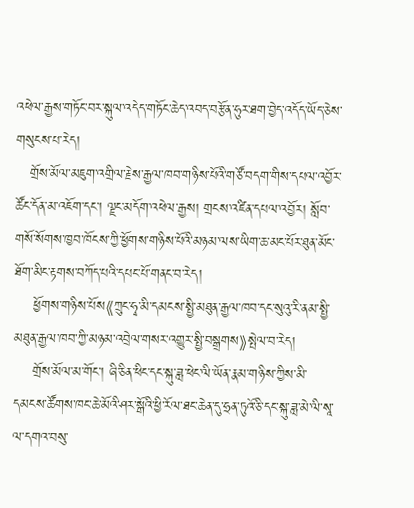འཕེལ་རྒྱས་གཏོང་བར་སྐུལ་འདེད་གཏོང་ཆེད་འབད་བརྩོན་ཧུར་ཐག་བྱེད་འདོད་ཡོད་ཅེས་གསུངས་པ་རེད།
   གྲོས་མོལ་མཇུག་འགྲིལ་རྗེས་རྒྱལ་ཁབ་གཉིས་པོའི་གཙོ་བདག་གིས་དཔལ་འབྱོར་ཚོང་དོན་མ་འཇོག་དང་། ལྗང་མདོག་འཕེལ་རྒྱས། གྲངས་འཛིན་དཔལ་འབྱོར། སློབ་གསོ་སོགས་ཁྱབ་ཁོངས་ཀྱི་ཕྱོགས་གཉིས་པོའི་མཉམ་ལས་ཡིག་ཆ་མང་པོར་ཐུན་མོང་ཐོག་མིང་རྟགས་བཀོད་པའི་དཔང་པོ་གནང་བ་རེད།
    ཕྱོགས་གཉིས་པོས《ཀྲུང་ཧྭ་མི་དམངས་སྤྱི་མཐུན་རྒྱལ་ཁབ་དང་སུའུ་རི་ནམ་སྤྱི་མཐུན་རྒྱལ་ཁབ་ཀྱི་མཉམ་འབྲེལ་གསར་འགྱུར་སྤྱི་བསྒྲགས》སྤེལ་བ་རེད།
    གྲོས་མོལ་མ་གོང་། ཞི་ཅིན་ཕིང་དང་སྐུ་ཟླ་ཕེང་ལི་ཡོན་རྣམ་གཉིས་ཀྱིས་མི་དམངས་ཚོགས་ཁང་ཆེ་མོའི་ཤར་སྒོའི་ཕྱི་རོལ་ཐང་ཆེན་དུ་ཧྲན་ཏུའོ་ཅི་དང་སྐུ་ཟླ་མེ་ལི་སཱ་ལ་དགའ་བསུ་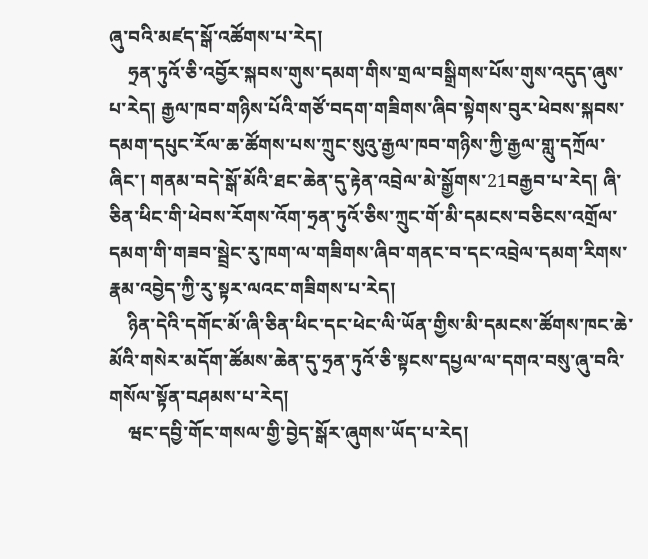ཞུ་བའི་མཛད་སྒོ་འཚོགས་པ་རེད།
    ཧྲན་ཏུའོ་ཅི་འབྱོར་སྐབས་གུས་དམག་གིས་གྲལ་བསྒྲིགས་པོས་གུས་འདུད་ཞུས་པ་རེད། རྒྱལ་ཁབ་གཉིས་པོའི་གཙོ་བདག་གཟིགས་ཞིབ་སྟེགས་བུར་ཕེབས་སྐབས་དམག་དཔུང་རོལ་ཆ་ཚོགས་པས་ཀྲུང་སུའུ་རྒྱལ་ཁབ་གཉིས་ཀྱི་རྒྱལ་གླུ་དཀྲོལ་ཞིང་། གནམ་བདེ་སྒོ་མོའི་ཐང་ཆེན་དུ་རྟེན་འབྲེལ་མེ་སྒྱོགས་21བརྒྱབ་པ་རེད། ཞི་ཅིན་ཕིང་གི་ཕེབས་རོགས་འོག་ཧྲན་ཏུའོ་ཅིས་ཀྲུང་གོ་མི་དམངས་བཅིངས་འགྲོལ་དམག་གི་གཟབ་སྦྲེང་རུ་ཁག་ལ་གཟིགས་ཞིབ་གནང་བ་དང་འབྲེལ་དམག་རིགས་རྣམ་འབྱེད་ཀྱི་རུ་སྟར་ལའང་གཟིགས་པ་རེད།
    ཉིན་དེའི་དགོང་མོ་ཞི་ཅིན་ཕིང་དང་ཕེང་ལི་ཡོན་གྱིས་མི་དམངས་ཚོགས་ཁང་ཆེ་མོའི་གསེར་མདོག་ཚོམས་ཆེན་དུ་ཧྲན་ཏུའོ་ཅི་སྟངས་དཔྱལ་ལ་དགའ་བསུ་ཞུ་བའི་གསོལ་སྟོན་བཤམས་པ་རེད།
    ཝང་དབྱི་གོང་གསལ་གྱི་བྱེད་སྒོར་ཞུགས་ཡོད་པ་རེད།